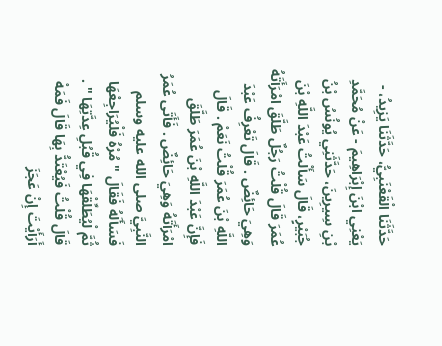حَدَّثَنَا الْقَعْنَبِيُّ، حَدَّثَنَا يَزِيدُ، - يَعْنِي ابْنَ إِبْرَاهِيمَ - عَنْ مُحَمَّدِ بْنِ سِيرِينَ، حَدَّثَنِي يُونُسُ بْنُ جُبَيْرٍ، قَالَ سَأَلْتُ عَبْدَ اللَّهِ بْنَ عُمَرَ قَالَ قُلْتُ رَجُلٌ طَلَّقَ امْرَأَتَهُ وَهِيَ حَائِضٌ . قَالَ تَعْرِفُ عَبْدَ اللَّهِ بْنَ عُمَرَ قُلْتُ نَعَمْ . قَالَ فَإِنَّ عَبْدَ اللَّهِ بْنَ عُمَرَ طَلَّقَ امْرَأَتَهُ وَهِيَ حَائِضٌ . فَأَتَى عُمَرُ النَّبِيَّ صلى الله عليه وسلم فَسَأَلَهُ فَقَالَ " مُرْهُ فَلْيُرَاجِعْهَا ثُمَّ لْيُطَلِّقْهَا فِي قُبُلِ عِدَّتِهَا " . قَالَ قُلْتُ فَيُعْتَدُّ بِهَا قَالَ فَمَهْ أَرَأَيْتَ إِنْ عَجَزَ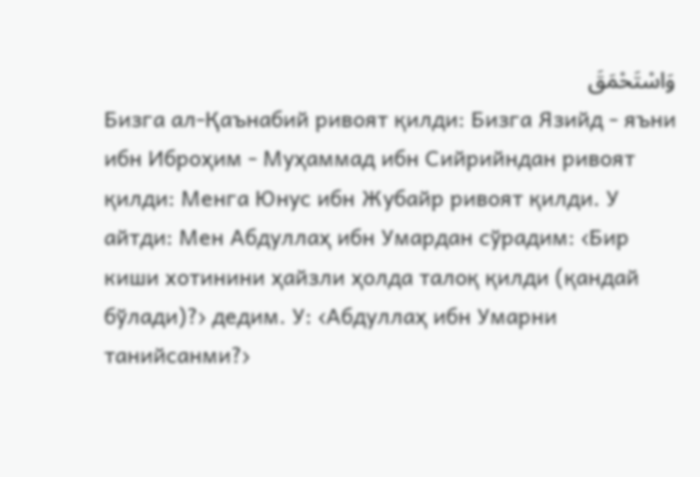وَاسْتَحْمَقَ
Бизга ал-Қаънабий ривоят қилди: Бизга Язийд - яъни ибн Иброҳим - Муҳаммад ибн Сийрийндан ривоят қилди: Менга Юнус ибн Жубайр ривоят қилди. У айтди: Мен Абдуллаҳ ибн Умардан сўрадим: ‹Бир киши хотинини ҳайзли ҳолда талоқ қилди (қандай бўлади)?› дедим. У: ‹Абдуллаҳ ибн Умарни танийсанми?›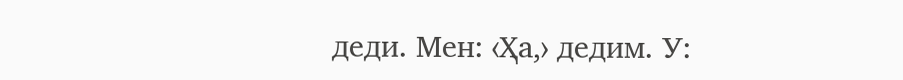деди. Мен: ‹Ҳа,› дедим. У: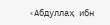‹Абдуллаҳ ибн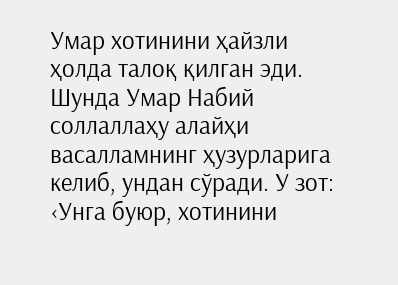Умар хотинини ҳайзли ҳолда талоқ қилган эди. Шунда Умар Набий соллаллаҳу алайҳи васалламнинг ҳузурларига келиб, ундан сўради. У зот: ‹Унга буюр, хотинини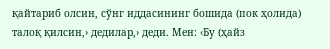қайтариб олсин, сўнг иддасининг бошида (пок ҳолида) талоқ қилсин,› дедилар,› деди. Мен: ‹Бу (ҳайз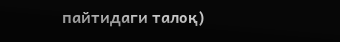пайтидаги талоқ)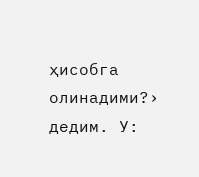ҳисобга олинадими?› дедим. У: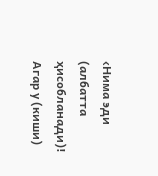‹Нима эди (албатта ҳисобланади)! Агар у (киши)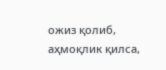ожиз қолиб, аҳмоқлик қилса,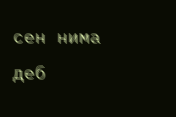сен нима деб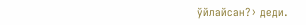ўйлайсан?› деди.